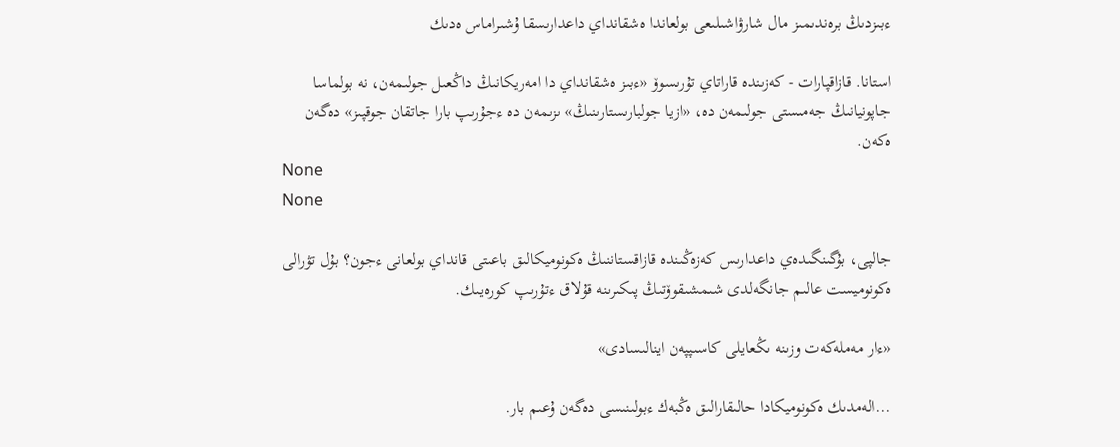ءبىزدىڭ برەندىمىز مال شارۋاشىلىعى بولعاندا ەشقانداي داعدارىسقا ۇشىراماس ەدىك

استانا. قازاقپارات - كەزىندە قاراتاي تۇرىسوۆ «ءبىز ەشقانداي دا امەريكانىڭ داڭعىل جولىمەن، نە بولماسا جاپونيانىڭ جەمىستى جولىمەن دە، «ازيا جولبارىستارىنىڭ» ىزىمەن دە ءجۇرىپ بارا جاتقان جوقپىز» دەگەن ەكەن.
None
None

جالپى، بۇگىنگىدەي داعدارىس كەزەڭىندە قازاقستاننىڭ ەكونوميكالىق باعىتى قانداي بولعانى ءجون؟ بۇل تۋرالى ەكونوميست عالىم جانگەلدى شىمشىقوۆتىڭ پىكىرىنە قۇلاق ءتۇرىپ كورەيىك.

«ءار مەملەكەت وزىنە ىڭعايلى كاسىپپەن اينالىسادى»

...الەمدىك ەكونوميكادا حالىقارالىق ەڭبەك ءبولىنىسى دەگەن ۇعىم بار.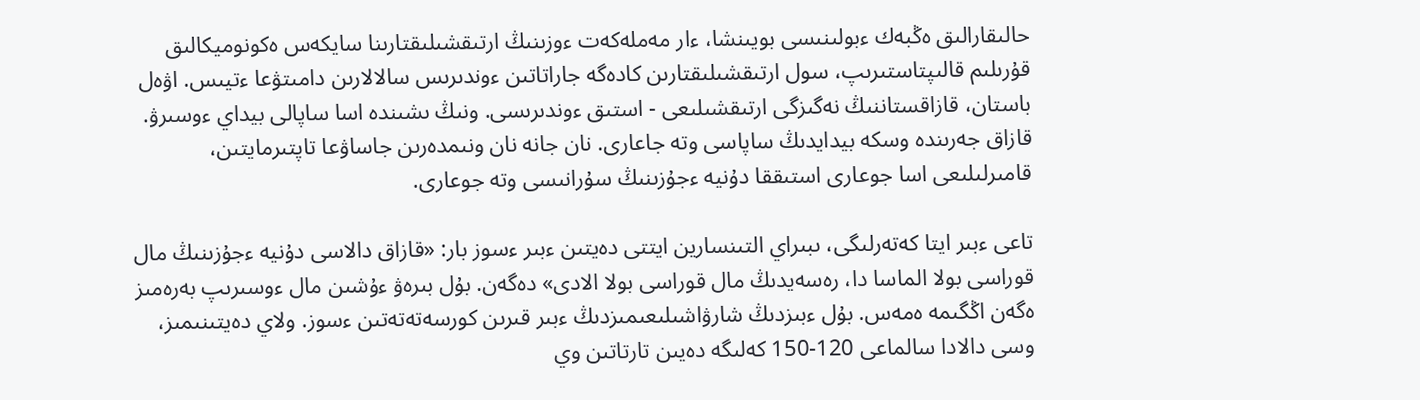حالىقارالىق ەڭبەك ءبولىنىسى بويىنشا، ءار مەملەكەت ءوزىنىڭ ارتىقشىلىقتارىنا سايكەس ەكونوميكالىق قۇرىلىم قالىپتاستىرىپ، سول ارتىقشىلىقتارىن كادەگە جاراتاتىن ءوندىرىس سالالارىن دامىتۋعا ءتيىس. اۋەل باستان، قازاقستاننىڭ نەگىزگى ارتىقشىلىعى - استىق ءوندىرىسى. ونىڭ ىشىندە اسا ساپالى بيداي ءوسىرۋ. قازاق جەرىندە وسكە بيدايدىڭ ساپاسى وتە جاعارى. نان جانە نان ونىمدەرىن جاساۋعا تاپتىرمايتىن، قامىرلىلىعى اسا جوعارى استىققا دۇنيە ءجۇزىنىڭ سۇرانىسى وتە جوعارى.

تاعى ءبىر ايتا كەتەرلىگى، ىبىراي التىنسارين ايتتى دەيتىن ءبىر ءسوز بار: «قازاق دالاسى دۇنيە ءجۇزىنىڭ مال قوراسى بولا الماسا دا، رەسەيدىڭ مال قوراسى بولا الادى» دەگەن. بۇل بىرەۋ ءۇشىن مال ءوسىرىپ بەرەمىز ەگەن اڭگىمە ەمەس. بۇل ءبىزدىڭ شارۋاشىلىعىمىزدىڭ ءبىر قىرىن كورسەتەتەتىن ءسوز. ولاي دەيتىنىمىز، وسى دالادا سالماعى 120-150 كەلىگە دەيىن تارتاتىن وي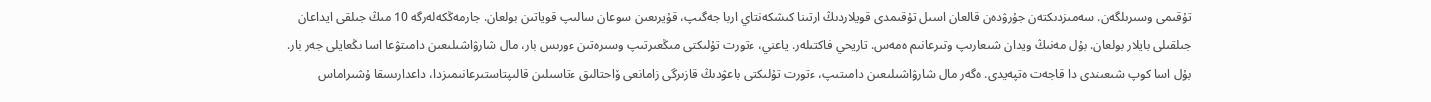تۇقىمى وسىرىلگەن. سەمىزدىكتەن جۇرۋدەن قالعان اسىل تۇقىمدى قويلاردىڭ ارتىنا كىشكەنتاي اربا جەگىپ، قۇيرىعىن سوعان سالىپ قوياتىن بولعان. جارمەڭكەلەرگە 10 مىڭ جىلقى ايداعان جىلقىلى بايلار بولعان. بۇل مەنىڭ ويدان شىعارىپ وتىرعانىم ەمەس. تاريحي فاكتىلەر. ياعني، ءتورت تۇلىكتى مىڭعىرتىپ وسىرەتىن ءورىس بار، مال شارۋاشىلىعىن دامىتۋعا اسا ىڭعايلى جەر بار. بۇل اسا كوپ شىعىندى دا قاجەت ەتپەيدى. ەگەر مال شارۋاشىلىعىن دامىتىپ، ءتورت تۇلىكتى باعۋدىڭ قازىرگى زامانعى ۆاحتالىق ءتاسىلىن قالىپتاستىرعانىمىزدا، داعدارىسقا ۇشىراماس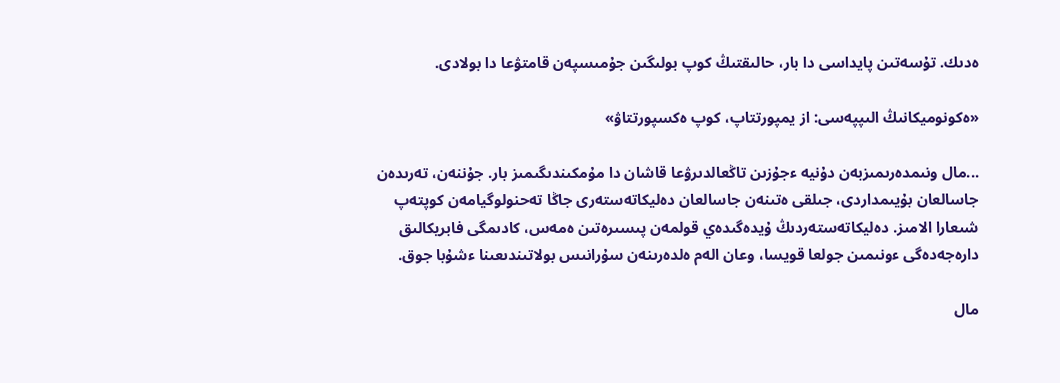ەدىك. تۇسەتىن پايداسى دا بار، حالىقتىڭ كوپ بولىگىن جۇمىسپەن قامتۋعا دا بولادى.

«ەكونوميكانىڭ الىپپەسى: از يمپورتتاپ، كوپ ەكسپورتتاۋ»

...مال ونىمدەرىمىزبەن دۇنيە ءجۇزىن تاڭعالدىرۋعا قاشان دا مۇمكىندىگىمىز بار. جۇننەن، تەرىدەن جاسالعان بۇيىمداردى، جىلقى ەتىنەن جاسالعان دەليكاتەستەرى جاڭا تەحنولوگيامەن كوپتەپ شىعارا الامىز. دەليكاتەستەردىڭ ۇيدەگىدەي قولمەن پىسىرەتىن ەمەس، كادىمگى فابريكالىق دارەجەدەگى ءونىمىن جولعا قويسا، وعان الەم ەلدەرىنەن سۇرانىس بولاتىندىعىنا ءشۇبا جوق.

مال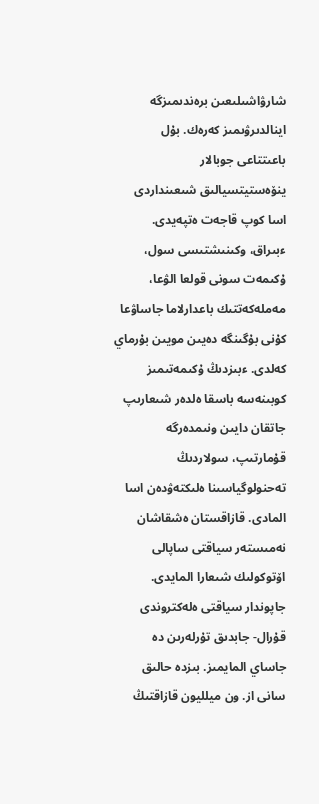شارۋاشىلىعىن برەندىمىزگە اينالدىرۋىمىز كەرەك. بۇل باعىتتاعى جوبالار ينۆەستيتسيالىق شىعىنداردى اسا كوپ قاجەت ەتپەيدى. ءبىراق، وكىنىشتىسى سول، ۇكىمەت سونى قولعا الۋعا، مەملەكەتتىك باعدارلاما جاساۋعا كۇنى بۇگىنگە دەيىن مويىن بۇرماي كەلدى. ءبىزدىڭ ۇكىمەتىمىز كوبىنەسە باسقا ەلدەر شىعارىپ جاتقان دايىن ونىمدەرگە قۇمارتىپ، سولاردىڭ تەحنولوگياسىنا ەلىكتەۋدەن اسا المادى. قازاقستان ەشقاشان نەمىستەر سياقتى ساپالى اۆتوكولىك شىعارا المايدى. جاپوندار سياقتى ەلەكتروندى قۇرال- جابدىق تۇرلەرىن دە جاساي المايمىز. بىزدە حالىق سانى از. ون ميلليون قازاقتىڭ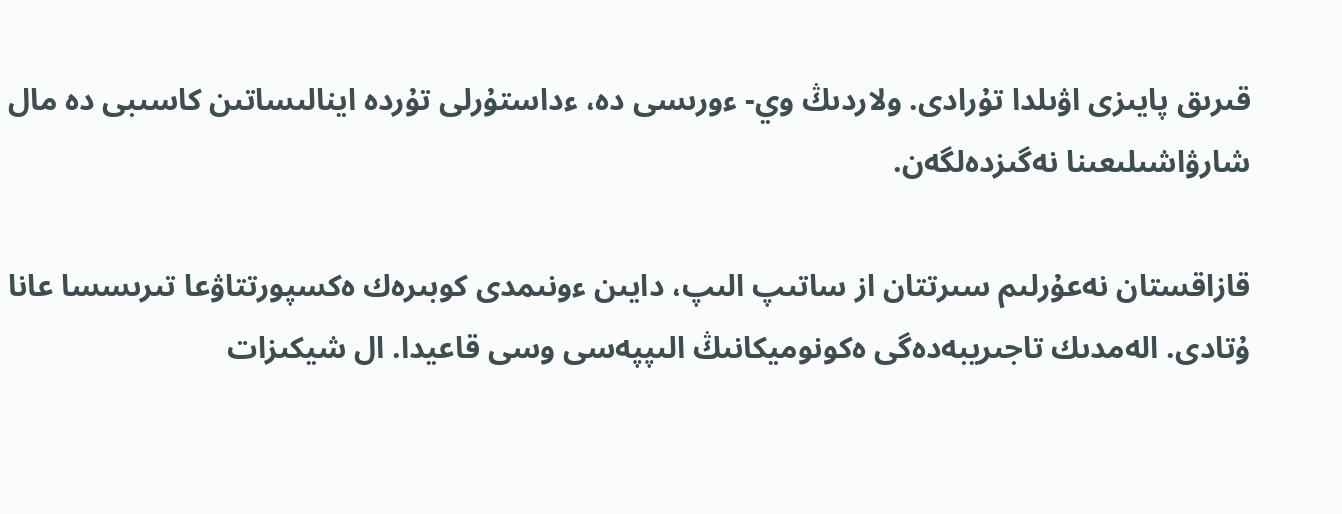قىرىق پايىزى اۋىلدا تۇرادى. ولاردىڭ وي- ءورىسى دە، ءداستۇرلى تۇردە اينالىساتىن كاسىبى دە مال شارۋاشىلىعىنا نەگىزدەلگەن.

قازاقستان نەعۇرلىم سىرتتان از ساتىپ الىپ، دايىن ءونىمدى كوبىرەك ەكسپورتتاۋعا تىرىسسا عانا ۇتادى. الەمدىك تاجىريبەدەگى ەكونوميكانىڭ الىپپەسى وسى قاعيدا. ال شيكىزات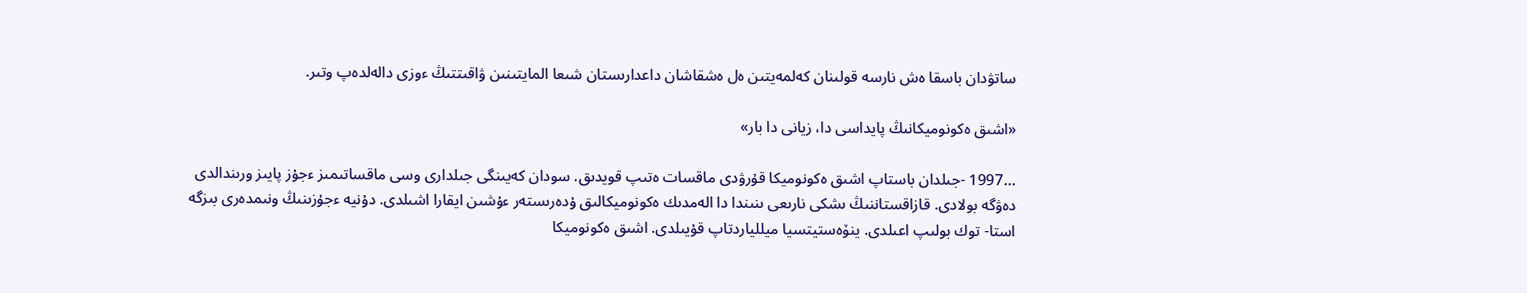ساتۋدان باسقا ەش نارسە قولىنان كەلمەيتىن ەل ەشقاشان داعدارىستان شىعا المايتىنىن ۋاقىتتىڭ ءوزى دالەلدەپ وتىر.

«اشىق ەكونوميكانىڭ پايداسى دا، زيانى دا بار»

...1997 -جىلدان باستاپ اشىق ەكونوميكا قۇرۋدى ماقسات ەتىپ قويدىق. سودان كەيىنگى جىلدارى وسى ماقساتىمىز ءجۇز پايىز ورىندالدى دەۋگە بولادى. قازاقستاننىڭ ىشكى نارىعى ىنىندا دا الەمدىك ەكونوميكالىق ۇدەرىستەر ءۇشىن ايقارا اشىلدى. دۇنيە ءجۇزىنىڭ ونىمدەرى بىزگە استا- توك بولىپ اعىلدى. ينۆەستيتسيا ميللياردتاپ قۇيىلدى. اشىق ەكونوميكا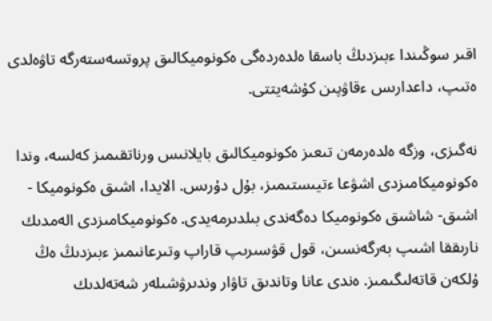اقىر سوڭىندا ءبىزدىڭ باسقا ەلدەردەگى ەكونوميكالىق پروتسەستەرگە تاۋەلدى ەتىپ، داعدارىس ءقاۋپىن كۇشەيتتى.

نەگىزى، وزگە ەلدەرمەن تىعىز ەكونوميكالىق بايلانىس ورناتقىمىز كەلسە، وندا ەكونوميكامىزدى اشۋعا ءتيىستىمىز، بۇل دۇرىس. الايدا، اشىق ەكونوميكا - اشىق- شاشىق ەكونوميكا دەگەندى بىلدىرمەيدى. ەكونوميكامىزدى الەمدىك نارىققا اشىپ بەرگەنسىن، قول قۋسىرىپ قاراپ وتىرعانىمىز ءبىزدىڭ ەڭ ۇلكەن قاتەلىگىمىز. ەندى عانا وتاندىق تاۋار وندىرۋشىلەر شەتەلدىك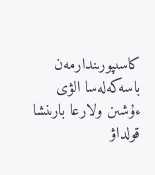كاسىپورىندارمەن باسەكەلەسا الۋى ءۇشىن ولارعا بارىنشا قولداۋ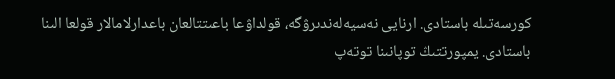كورسەتىلە باستادى. ارنايى نەسيەلەندىرۋگە، قولداۋعا باعىتتالعان باعدارلامالار قولعا الىنا باستادى. يمپورتتىڭ توپانىنا توتەپ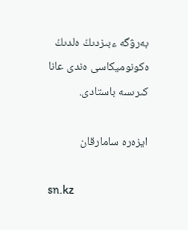بەرۋگە ءبىزدىڭ ەلدىڭ ەكونوميكاسى ەندى عانا كىرىسە باستادى.

ايزەرە سامارقان

sn.kz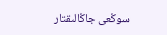سوڭعى جاڭالىقتار